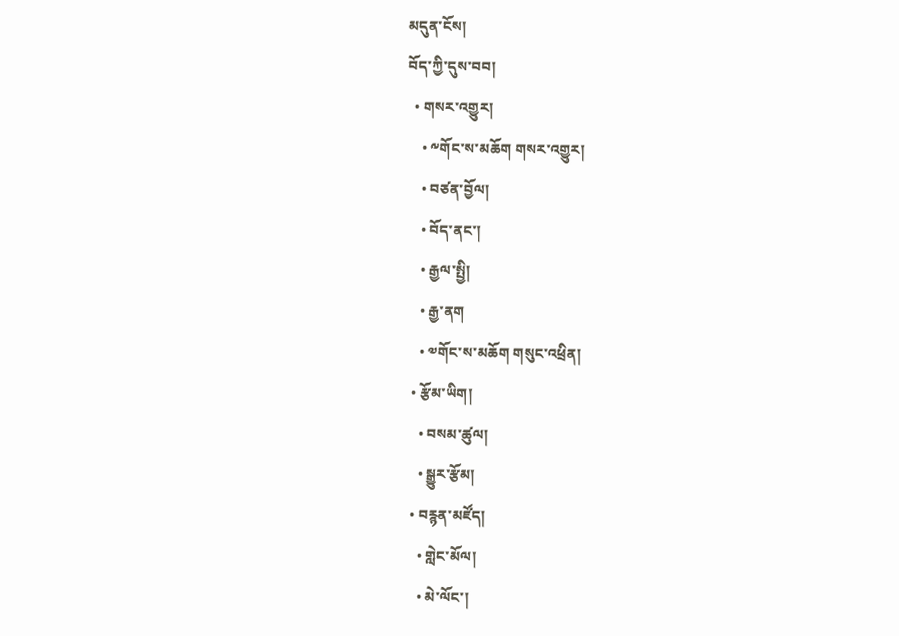མདུན་ངོས།
བོད་ཀྱི་དུས་བབ།
  • གསར་འགྱུར།
    • ༸གོང་ས་མཆོག གསར་འགྱུར།
    • བཙན་བྱོལ།
    • བོད་ནང་།
    • རྒྱལ་སྤྱི།
    • རྒྱ་ནག
    • ༧གོང་ས་མཆོག གསུང་འཕྲིན།
  • རྩོམ་ཡིག།
    • བསམ་ཚུལ།
    • སྒྱུར་རྩོམ།
  • བརྙན་མཛོད།
    • གླེང་མོལ།
    • མེ་ལོང་།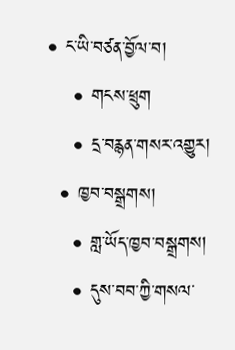• ང་ཡི་བཙན་བྱོལ་བ།
    • གངས་ཕྲུག
    • དྲ་བརྙན་གསར་འགྱུར།
  • ཁྱབ་བསྒྲགས།
    • གླ་ཡོད་ཁྱབ་བསྒྲགས།
    • དུས་བབ་ཀྱི་གསལ་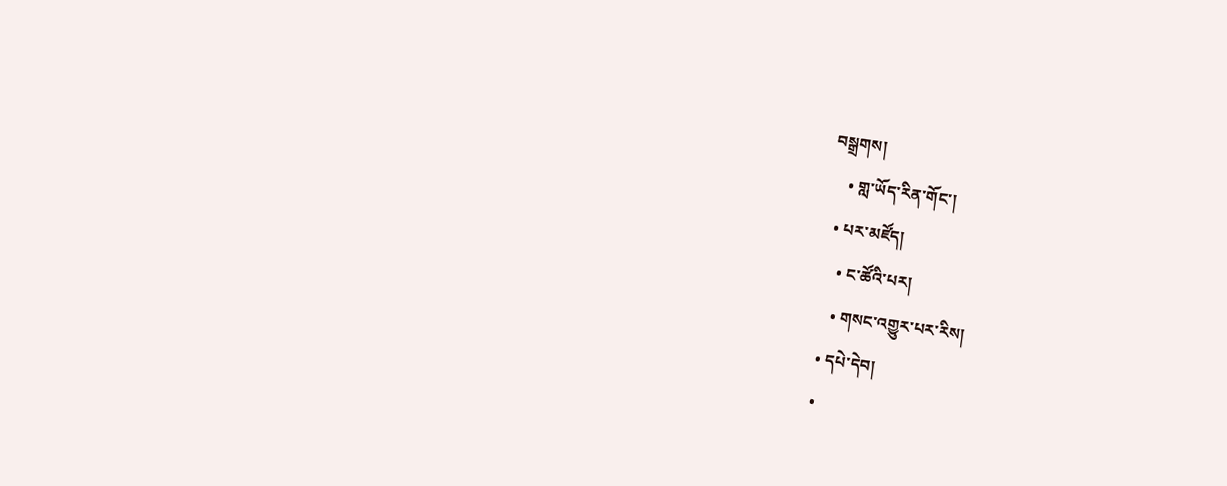བསྒྲགས།
    • གླ་ཡོད་རིན་གོང་།
  • པར་མཛོད།
    • ང་ཚོའི་པར།
    • གསང་འགྱུར་པར་རིས།
  • དཔེ་དེབ།
  •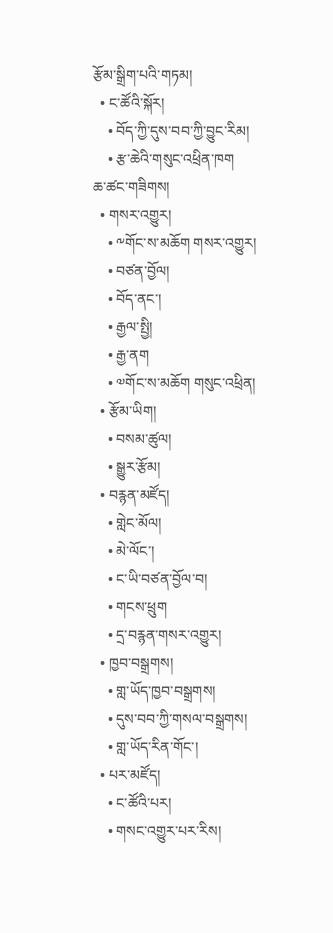རྩོམ་སྒྲིག་པའི་གཏམ།
  • ང་ཚོའི་སྐོར།
    • བོད་ཀྱི་དུས་བབ་ཀྱི་བྱུང་རིམ།
    • རྩ་ཆེའི་གསུང་འཕྲིན་ཁག
ཆ་ཚང་གཟིགས།
  • གསར་འགྱུར།
    • ༸གོང་ས་མཆོག གསར་འགྱུར།
    • བཙན་བྱོལ།
    • བོད་ནང་།
    • རྒྱལ་སྤྱི།
    • རྒྱ་ནག
    • ༧གོང་ས་མཆོག གསུང་འཕྲིན།
  • རྩོམ་ཡིག།
    • བསམ་ཚུལ།
    • སྒྱུར་རྩོམ།
  • བརྙན་མཛོད།
    • གླེང་མོལ།
    • མེ་ལོང་།
    • ང་ཡི་བཙན་བྱོལ་བ།
    • གངས་ཕྲུག
    • དྲ་བརྙན་གསར་འགྱུར།
  • ཁྱབ་བསྒྲགས།
    • གླ་ཡོད་ཁྱབ་བསྒྲགས།
    • དུས་བབ་ཀྱི་གསལ་བསྒྲགས།
    • གླ་ཡོད་རིན་གོང་།
  • པར་མཛོད།
    • ང་ཚོའི་པར།
    • གསང་འགྱུར་པར་རིས།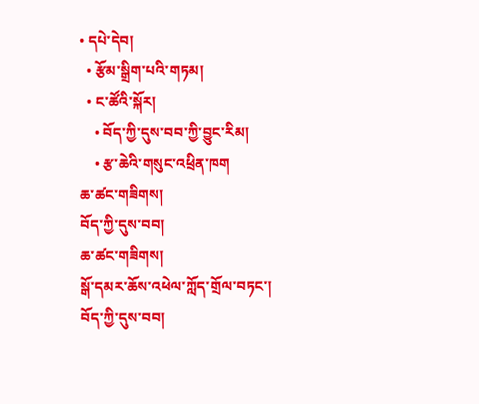• དཔེ་དེབ།
  • རྩོམ་སྒྲིག་པའི་གཏམ།
  • ང་ཚོའི་སྐོར།
    • བོད་ཀྱི་དུས་བབ་ཀྱི་བྱུང་རིམ།
    • རྩ་ཆེའི་གསུང་འཕྲིན་ཁག
ཆ་ཚང་གཟིགས།
བོད་ཀྱི་དུས་བབ།
ཆ་ཚང་གཟིགས།
སྒོ་དམར་ཆོས་འཕེལ་ཀློད་གྲོལ་བཏང་།
བོད་ཀྱི་དུས་བབ།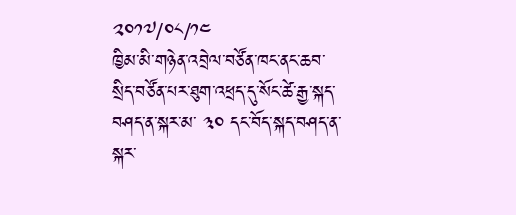༢༠༡༧/༠༨/༡༤
ཁྱིམ་མི་གཉེན་འབྲེལ་བཙོན་ཁང་ནང་ཆབ་སྲིད་བཙོན་པར་ཐུག་འཕྲད་དུ་སོང་ཚེ་རྒྱ་སྐད་བཤད་ན་སྐར་མ་ ༣༠ དང་བོད་སྐད་བཤད་ན་སྐར་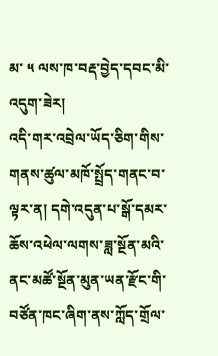མ་ ༥ ལས་ཁ་བརྡ་བྱེད་དབང་མི་འདུག་ཟེར།
འདི་གར་འབྲེལ་ཡོད་ཅིག་གིས་གནས་ཚུལ་མཁོ་སྤྲོད་གནང་བ་ལྟར་ན། དགེ་འདུན་པ་སྒོ་དམར་ཆོས་འཕེལ་ལགས་ཟླ་སྔོན་མའི་ནང་མཚོ་སྔོན་མུན་ཡན་རྫོང་གི་བཙོན་ཁང་ཞིག་ནས་ཀློད་གྲོལ་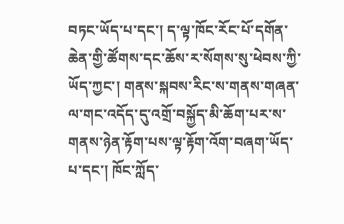བཏང་ཡོད་པ་དང་། ད་ལྟ་ཁོང་རོང་པོ་དགོན་ཆེན་གྱི་ཚོགས་དང་ཆོས་ར་སོགས་སུ་ཕེབས་ཀྱི་ཡོད་ཀྱང་། གནས་སྐབས་རིང་ས་གནས་གཞན་ལ་གང་འདོད་དུ་འགྲོ་བསྐྱོད་མི་ཆོག་པར་ས་གནས་ཉེན་རྟོག་པས་ལྟ་རྟོག་འོག་བཞག་ཡོད་པ་དང་། ཁོང་ཀློད་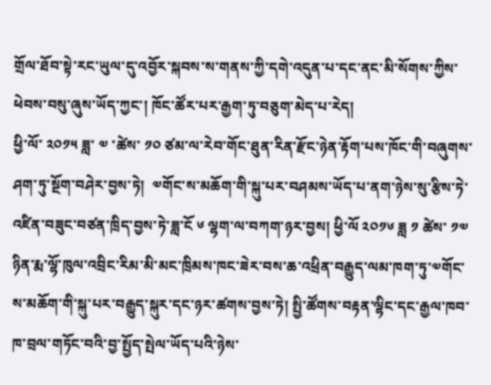གྲོལ་ཐོབ་སྟེ་རང་ཡུལ་དུ་འབྱོར་སྐབས་ས་གནས་ཀྱི་དགེ་འདུན་པ་དང་ནང་མི་སོགས་ཀྱིས་ཕེབས་བསུ་ཞུས་ཡོད་ཀྱང་། ཁོང་ཚོར་པར་རྒྱག་ཏུ་བཅུག་མེད་པ་རེད།
ཕྱི་ལོ་ ༢༠༡༥ ཟླ་ ༧ ་ཚེས་ ༡༠ ཙམ་ལ་རེབ་གོང་ཐུན་རིན་རྫོང་ཉེན་རྟོག་པས་ཁོང་གི་བཞུགས་ཤག་ཏུ་སྔོག་བཤེར་བྱས་ཏེ།  ༧གོང་ས་མཆོག་གི་སྐུ་པར་བཤམས་ཡོད་པ་ནག་ཉེས་སུ་རྩིས་ཏེ་འཛིན་བཟུང་བཙན་ཁྲིད་བྱས་ཏེ་ཟླ་ངོ ༦ ལྷག་ལ་བཀག་ཉར་བྱས། ཕྱི་ལོ ༢༠༡༦ ཟླ ༡ ཚེས་ ༡༧ ཉིན་རྨ་ལྷོ་ཁུལ་འབྲིང་རིམ་མི་མང་ཁྲིམས་ཁང་ཟེར་བས་ཆ་འཕྲིན་བརྒྱུད་ལམ་ཁག་ཏུ་༧གོང་ས་མཆོག་གི་སྐུ་པར་བརྒྱུད་སྐུར་དང་ཉར་ཚགས་བྱས་ཏེ། སྤྱི་ཚོགས་བརྟན་ལྷིང་དང་རྒྱལ་ཁབ་ཁ་བྲལ་གཏོང་བའི་བྱ་སྤྱོད་སྤེལ་ཡོད་པའི་ཉེས་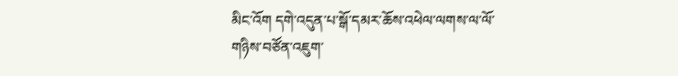མིང་འོག དགེ་འདུན་པ་སྒོ་དམར་ཆོས་འཕེལ་ལགས་ལ་ལོ་གཉིས་བཙོན་འཇུག་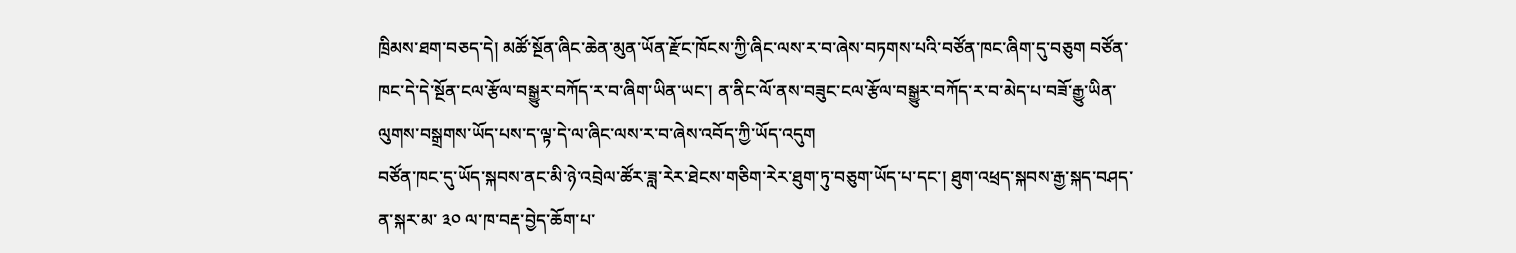ཁྲིམས་ཐག་བཅད་དེ། མཚོ་སྔོན་ཞིང་ཆེན་མུན་ཡོན་རྫོང་ཁོངས་ཀྱི་ཞིང་ལས་ར་བ་ཞེས་བཏགས་པའི་བཙོན་ཁང་ཞིག་དུ་བཅུག བཙོན་ཁང་དེ་དེ་སྔོན་ངལ་རྩོལ་བསྒྱུར་བཀོད་ར་བ་ཞིག་ཡིན་ཡང་། ན་ནིང་ལོ་ནས་བཟུང་ངལ་རྩོལ་བསྒྱུར་བཀོད་ར་བ་མེད་པ་བཟོ་རྒྱུ་ཡིན་ལུགས་བསྒྲགས་ཡོད་པས་ད་ལྟ་དེ་ལ་ཞིང་ལས་ར་བ་ཞེས་འབོད་ཀྱི་ཡོད་འདུག
བཙོན་ཁང་དུ་ཡོད་སྐབས་ནང་མི་ཉེ་འབྲེལ་ཚོར་ཟླ་རེར་ཐེངས་གཅིག་རེར་ཐུག་ཏུ་བཅུག་ཡོད་པ་དང་། ཐུག་འཕྲད་སྐབས་རྒྱ་སྐད་བཤད་ན་སྐར་མ་ ༣༠ ལ་ཁ་བརྡ་བྱེད་ཆོག་པ་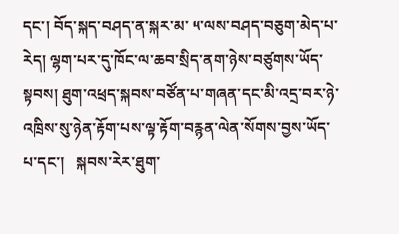དང་། བོད་སྐད་བཤད་ན་སྐར་མ་ ༥་ལས་བཤད་བཅུག་མེད་པ་རེད། ལྷག་པར་དུ་ཁོང་ལ་ཆབ་སྲིད་ནག་ཉེས་བཙུགས་ཡོད་སྟབས། ཐུག་འཕྲད་སྐབས་བཙོན་པ་གཞན་དང་མི་འདྲ་བར་ཉེ་འཁྲིས་སུ་ཉེན་རྟོག་པས་ལྟ་རྟོག་བརྙན་ལེན་སོགས་བྱས་ཡོད་པ་དང་།   སྐབས་རེར་ཐུག་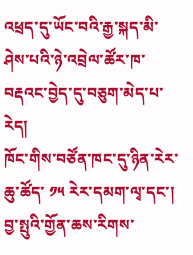འཕྲད་དུ་ཡོང་བའི་རྒྱ་སྐད་མི་ཤེས་པའི་ཉེ་འབྲེལ་ཚོར་ཁ་བརྡའང་བྱེད་དུ་བཅུག་མེད་པ་རེད།
ཁོང་གིས་བཙོན་ཁང་དུ་ཉིན་རེར་ཆུ་ཚོད་ ༡༥ རེར་དམག་ལྭ་དང་། བྱ་སྤུའི་གྱོན་ཆས་རིགས་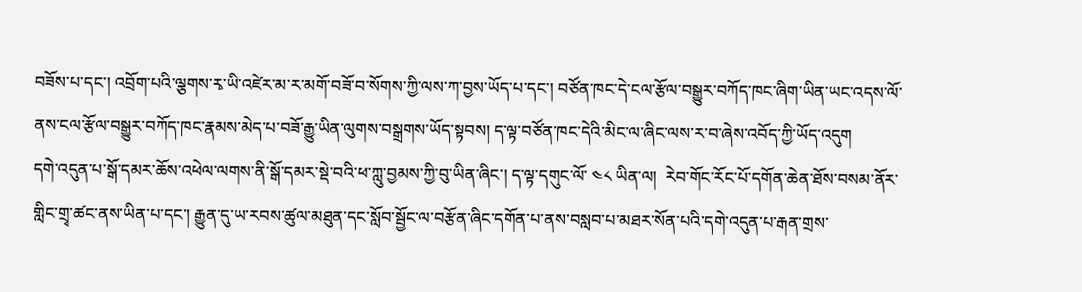བཟོས་པ་དང་། འབྲོག་པའི་ལྕགས་རྭ་ཡི་འཛེར་མ་ར་མགོ་བཟོ་བ་སོགས་ཀྱི་ལས་ཀ་བྱས་ཡོད་པ་དང་། བཙོན་ཁང་དེ་ངལ་རྩོལ་བསྒྱུར་བཀོད་ཁང་ཞིག་ཡིན་ཡང་འདས་ལོ་ནས་ངལ་རྩོལ་བསྒྱུར་བཀོད་ཁང་རྣམས་མེད་པ་བཟོ་རྒྱུ་ཡིན་ལུགས་བསྒྲགས་ཡོད་སྟབས། ད་ལྟ་བཙོན་ཁང་དེའི་མིང་ལ་ཞིང་ལས་ར་བ་ཞེས་འབོད་ཀྱི་ཡོད་འདུག
དགེ་འདུན་པ་སྒོ་དམར་ཆོས་འཕེལ་ལགས་ནི་སྒོ་དམར་སྡེ་བའི་ཕ་ཀླུ་བྱམས་ཀྱི་བུ་ཡིན་ཞིང་། ད་ལྟ་དགུང་ལོ་ ༤༨ ཡིན་ལ།  རེབ་གོང་རོང་པོ་དགོན་ཆེན་ཐོས་བསམ་ནོར་གླིང་གྲྭ་ཚང་ནས་ཡིན་པ་དང་། རྒྱུན་དུ་ཡ་རབས་ཚུལ་མཐུན་དང་སློབ་སྦྱོང་ལ་བརྩོན་ཞིང་དགོན་པ་ནས་བསླབ་པ་མཐར་སོན་པའི་དགེ་འདུན་པ་རྒན་གྲས་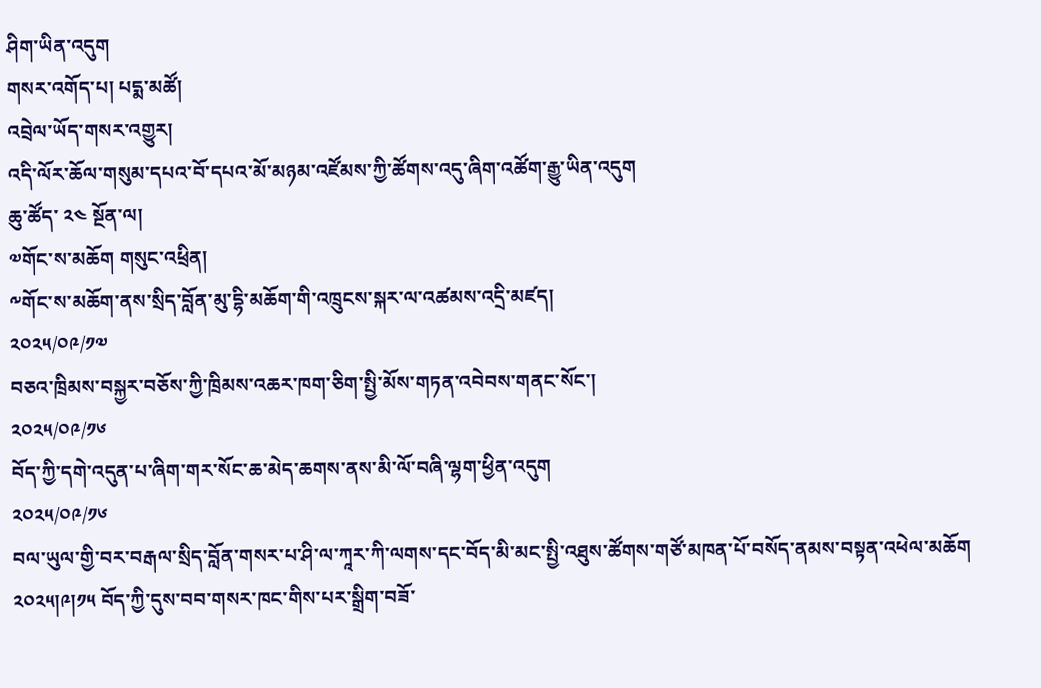ཤིག་ཡིན་འདུག
གསར་འགོད་པ། པདྨ་མཚོ།
འབྲེལ་ཡོད་གསར་འགྱུར།
འདི་ལོར་ཆོལ་གསུམ་དཔའ་བོ་དཔའ་མོ་མཉམ་འཛོམས་ཀྱི་ཚོགས་འདུ་ཞིག་འཚོག་རྒྱུ་ཡིན་འདུག
ཆུ་ཚོད་ ༢༤ སྔོན་ལ།
༧གོང་ས་མཆོག གསུང་འཕྲིན།
༸གོང་ས་མཆོག་ནས་སྲིད་བློན་མུ་དྷི་མཆོག་གི་འཁྲུངས་སྐར་ལ་འཚམས་འདྲི་མཛད།
༢༠༢༥/༠༩/༡༧
བཅའ་ཁྲིམས་བསྐྱར་བཅོས་ཀྱི་ཁྲིམས་འཆར་ཁག་ཅིག་སྤྱི་མོས་གཏན་འབེབས་གནང་སོང་།
༢༠༢༥/༠༩/༡༦
བོད་ཀྱི་དགེ་འདུན་པ་ཞིག་གར་སོང་ཆ་མེད་ཆགས་ནས་མི་ལོ་བཞི་ལྷག་ཕྱིན་འདུག
༢༠༢༥/༠༩/༡༦
བལ་ཡུལ་གྱི་བར་བརྒལ་སྲིད་བློན་གསར་པ་ཤི་ལ་ཀཱར་ཀི་ལགས་དང་བོད་མི་མང་སྤྱི་འཐུས་ཚོགས་གཙོ་མཁན་པོ་བསོད་ནམས་བསྟན་འཕེལ་མཆོག ༢༠༢༥།༩།༡༥ བོད་ཀྱི་དུས་བབ་གསར་ཁང་གིས་པར་སྒྲིག་བཟོ་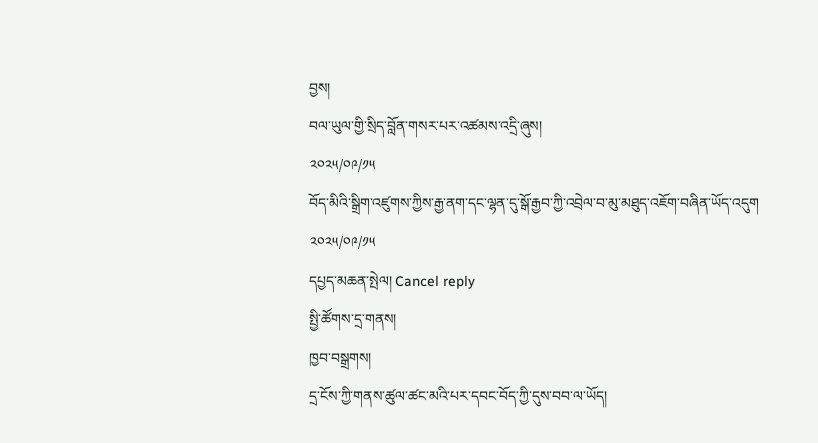བྱས།
བལ་ཡུལ་གྱི་སྲིད་བློན་གསར་པར་འཚམས་འདྲི་ཞུས།
༢༠༢༥/༠༩/༡༥
བོད་མིའི་སྒྲིག་འཛུགས་ཀྱིས་རྒྱ་ནག་དང་ལྷན་དུ་སྒོ་རྒྱབ་ཀྱི་འབྲེལ་བ་མུ་མཐུད་འཇོག་བཞིན་ཡོད་འདུག
༢༠༢༥/༠༩/༡༥
དཔྱད་མཆན་སྤེལ། Cancel reply
སྤྱི་ཚོགས་དྲ་གནས།
ཁྱབ་བསྒྲགས།
དྲ་ངོས་ཀྱི་གནས་ཚུལ་ཚང་མའི་པར་དབང་བོད་ཀྱི་དུས་བབ་ལ་ཡོད།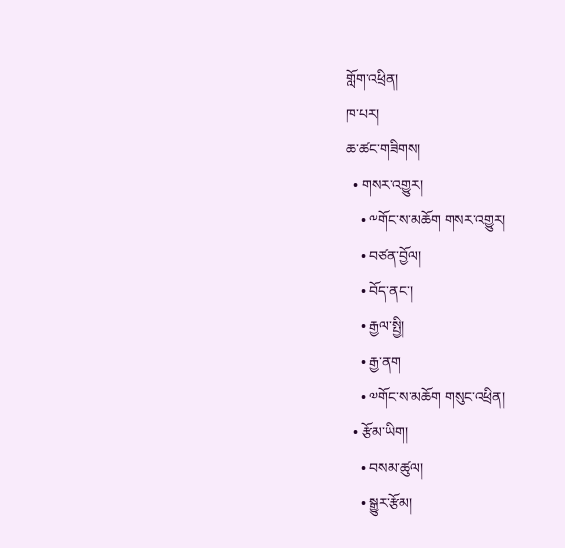གློག་འཕྲིན།
ཁ་པར།
ཆ་ཚང་གཟིགས།
  • གསར་འགྱུར།
    • ༸གོང་ས་མཆོག གསར་འགྱུར།
    • བཙན་བྱོལ།
    • བོད་ནང་།
    • རྒྱལ་སྤྱི།
    • རྒྱ་ནག
    • ༧གོང་ས་མཆོག གསུང་འཕྲིན།
  • རྩོམ་ཡིག།
    • བསམ་ཚུལ།
    • སྒྱུར་རྩོམ།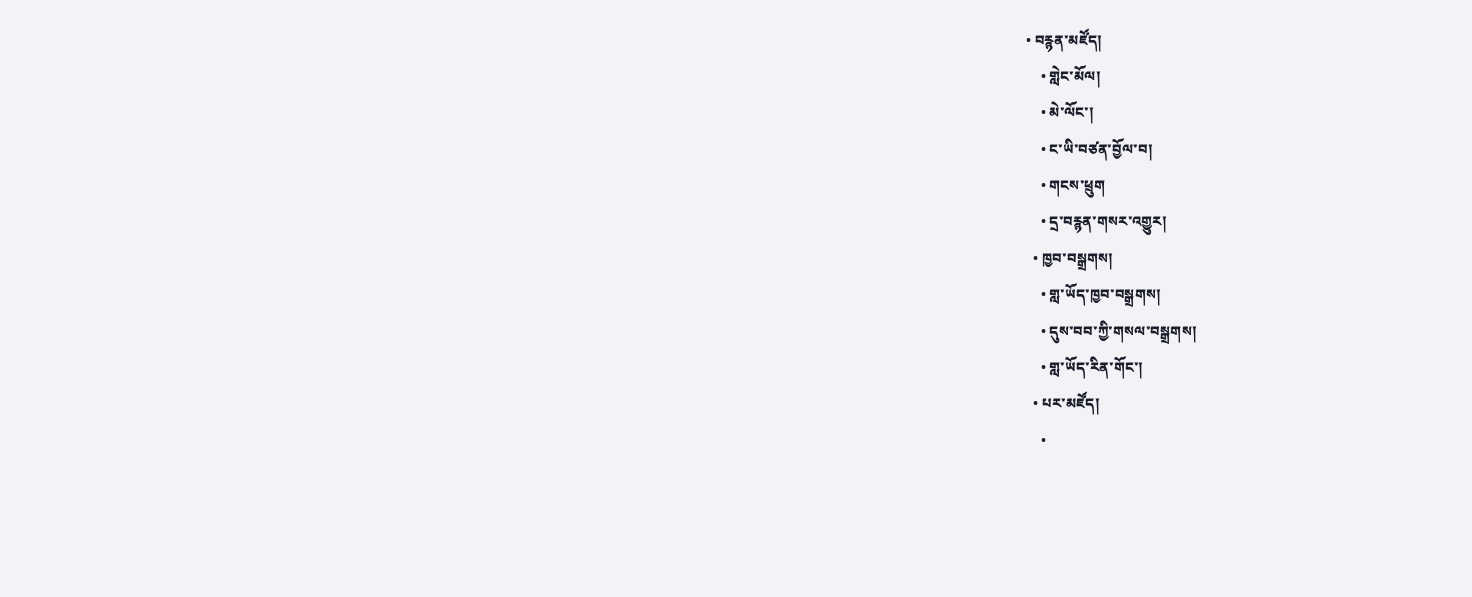• བརྙན་མཛོད།
    • གླེང་མོལ།
    • མེ་ལོང་།
    • ང་ཡི་བཙན་བྱོལ་བ།
    • གངས་ཕྲུག
    • དྲ་བརྙན་གསར་འགྱུར།
  • ཁྱབ་བསྒྲགས།
    • གླ་ཡོད་ཁྱབ་བསྒྲགས།
    • དུས་བབ་ཀྱི་གསལ་བསྒྲགས།
    • གླ་ཡོད་རིན་གོང་།
  • པར་མཛོད།
    •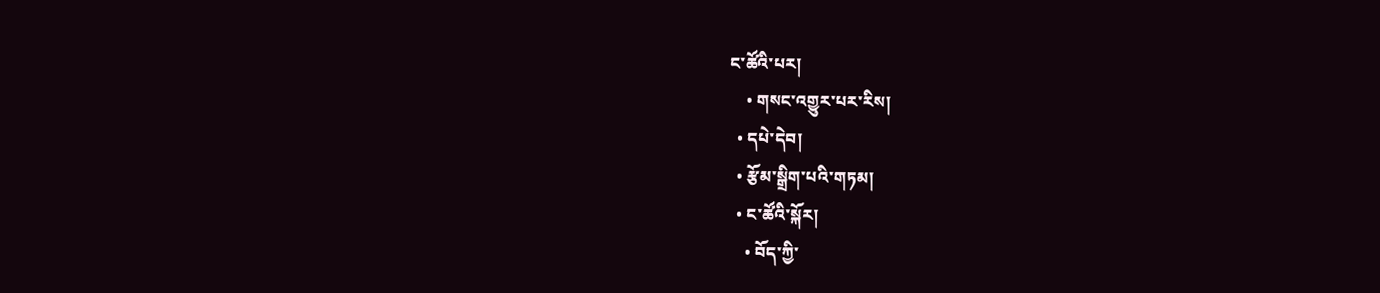ང་ཚོའི་པར།
    • གསང་འགྱུར་པར་རིས།
  • དཔེ་དེབ།
  • རྩོམ་སྒྲིག་པའི་གཏམ།
  • ང་ཚོའི་སྐོར།
    • བོད་ཀྱི་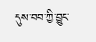དུས་བབ་ཀྱི་བྱུང་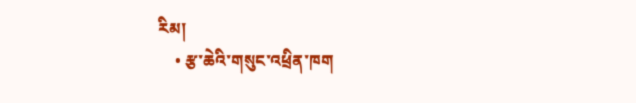རིམ།
    • རྩ་ཆེའི་གསུང་འཕྲིན་ཁག